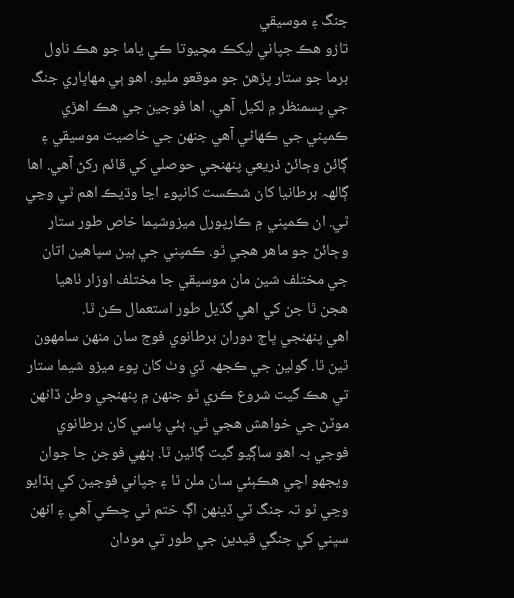جنگ ۽ موسيقي
تازو هڪ جپاني ليکڪ مچيوتا ڪي ياما جو هڪ ناول برما جو ستار پڙهڻ جو موقعو مليو. اهو ٻي مھاڀاري جنگ جي پسمنظر ۾ لکيل آهي. اها فوجين جي هڪ اهڙي ڪمپني جي ڪھاڻي آهي جنھن جي خاصيت موسيقي ۽ ڳائڻ وڄائڻ ذريعي پنھنجي حوصلي کي قائم رکڻ آهي. اها ڳالھہ برطانيا کان شڪست کانپوء اڃا وڌيڪ اهم ٿي وڃي ٿي. ان ڪمپني ۾ ڪارپورل ميزوشيما خاص طور ستار وڄائڻ جو ماهر هجي ٿو. ڪمپني جي ٻين سپاهين اتان جي مختلف شين مان موسيقي جا مختلف اوزار ٺاهيا هجن ٿا جن کي اهي گڏيل طور استعمال ڪن ٿا.
اهي پنھنجي ڀاڄ دوران برطانوي فوج سان منھن سامھون ٿين ٿا. گولين جي ڪجهہ ڏي وٺ کان پوء ميزو شيما ستار تي هڪ گيت شروع ڪري ٿو جنھن ۾ پنھنجي وطن ڏانھن موٽڻ جي خواهش هجي ٿي. ٻئي پاسي کان برطانوي فوجي بہ اهو ساڳيو گيت ڳائين ٿا. ٻنھي فوجن جا جوان ويجهو اچي هڪٻئي سان ملن ٿا ۽ جپاني فوجين کي ٻڌايو وڃي ٿو تہ جنگ ٽي ڏينھن اڳ ختم ٿي چڪي آهي ۽ انھن سڀني کي جنگي قيدين جي طور تي مودان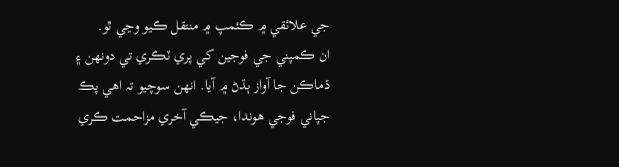جي علائقي ۾ ڪئمپ ۾ منتقل ڪيو وڃي ٿو.
ان ڪمپني جي فوجين کي پري ٽڪري تي دونھن ۽ ڌماڪن جا آواز ٻڌڻ ۾ آيا. انھن سوچيو تہ اهي پڪ جپاني فوجي هوندا، جيڪي آخري مزاحمت ڪري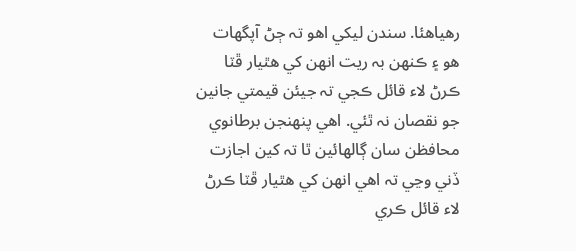رهياهئا. سندن ليکي اهو تہ ڄڻ آپگهات هو ۽ ڪنھن بہ ريت انھن کي هٿيار ڦٽا ڪرڻ لاء قائل ڪجي تہ جيئن قيمتي جانين جو نقصان نہ ٿئي. اهي پنھنجن برطانوي محافظن سان ڳالھائين ٿا تہ کين اجازت ڏني وڃي تہ اهي انھن کي هٿيار ڦٽا ڪرڻ لاء قائل ڪري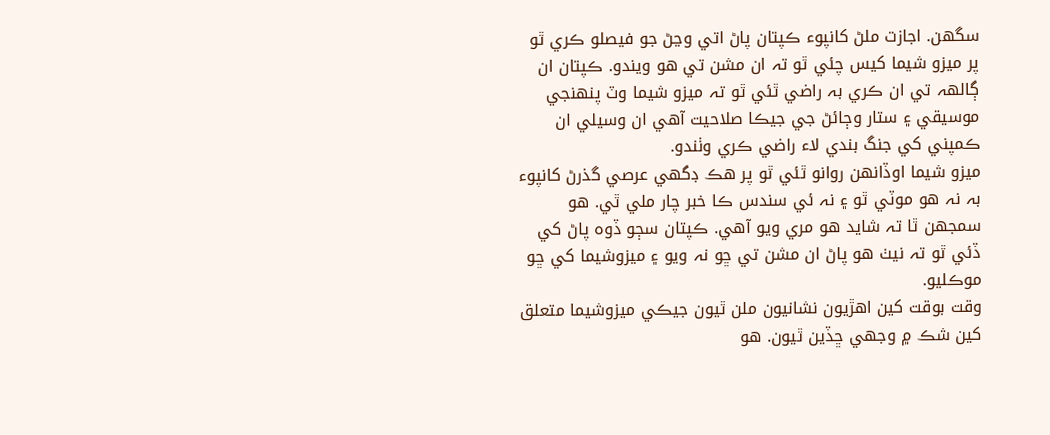سگهن. اجازت ملڻ کانپوء ڪپتان پاڻ اتي وڃڻ جو فيصلو ڪري ٿو پر ميزو شيما کيس چئي ٿو تہ ان مشن تي هو ويندو. ڪپتان ان ڳالھہ تي ان ڪري بہ راضي ٿئي ٿو تہ ميزو شيما وٽ پنھنجي موسيقي ۽ ستار وڄائڻ جي جيڪا صلاحيت آهي ان وسيلي ان ڪمپني کي جنگ بندي لاء راضي ڪري وٺندو.
ميزو شيما اوڏانھن روانو ٿئي ٿو پر هڪ ڊگهي عرصي گذرڻ کانپوء بہ نہ هو موٽي ٿو ۽ نہ ئي سندس ڪا خبر چار ملي ٿي. هو سمجهن ٿا تہ شايد هو مري ويو آهي. ڪپتان سڄو ڏوه پاڻ کي ڏئي ٿو تہ نيٺ هو پاڻ ان مشن تي ڇو نہ ويو ۽ ميزوشيما کي ڇو موڪليو.
وقت بوقت کين اهڙيون نشانيون ملن ٿيون جيڪي ميزوشيما متعلق کين شڪ ۾ وجهي ڇڏين ٿيون. هو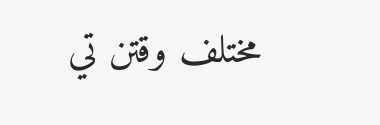مختلف وقتن تي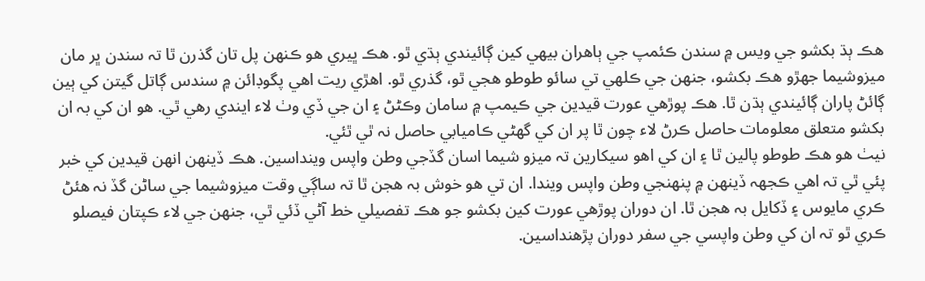هڪ ٻڌ بکشو جي ويس ۾ سندن ڪئمپ جي ٻاهران بيھي کين ڳائيندي ٻڌي ٿو. هڪ ڀيري هو ڪنھن پل تان گذرن ٿا تہ سندن ڀر مان ميزوشيما جهڙو هڪ بکشو، جنھن جي ڪلھي تي سائو طوطو هجي ٿو، گذري ٿو. اهڙي ريت اهي پگوڊائن ۾ سندس ڳاتل گيتن کي ٻين ڳائڻ پاران ڳائيندي ٻڌن ٿا. هڪ پوڙهي عورت قيدين جي ڪيمپ ۾ سامان وڪڻڻ ۽ ان جي ڏي وٺ لاء ايندي رهي ٿي. هو ان کي بہ ان بکشو متعلق معلومات حاصل ڪرڻ لاء چون ٿا پر ان کي گهڻي ڪاميابي حاصل نہ ٿي ٿئي.
نيٺ هو هڪ طوطو پالين ٿا ۽ ان کي اهو سيکارين تہ ميزو شيما اسان گڏجي وطن واپس وينداسين. هڪ ڏينھن انھن قيدين کي خبر پئي ٿي تہ اهي ڪجهہ ڏينھن ۾ پنھنجي وطن واپس ويندا. ان تي هو خوش بہ هجن ٿا تہ ساڳي وقت ميزوشيما جي ساڻن گڏ نہ هئڻ ڪري مايوس ۽ ڏکايل بہ هجن ٿا. ان دوران پوڙهي عورت کين بکشو جو هڪ تفصيلي خط آڻي ڏئي ٿي، جنھن جي لاء ڪپتان فيصلو ڪري ٿو تہ ان کي وطن واپسي جي سفر دوران پڙهنداسين.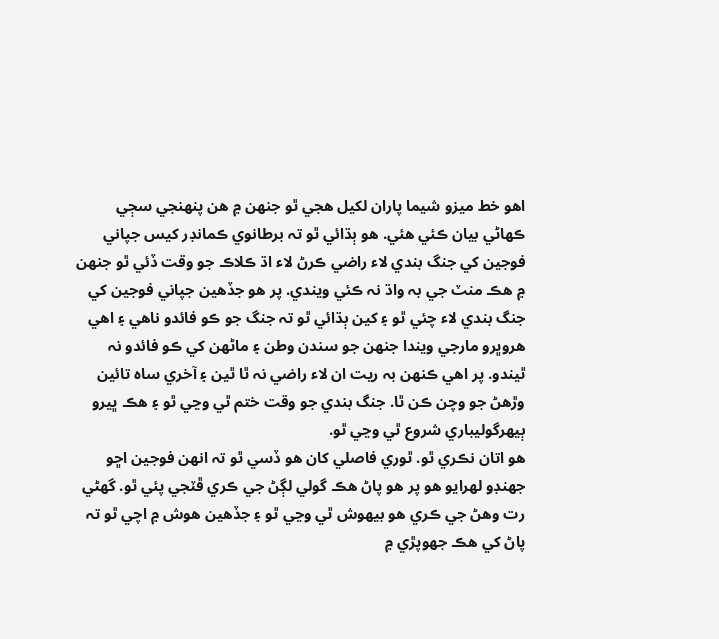اهو خط ميزو شيما پاران لکيل هجي ٿو جنھن ۾ هن پنھنجي سڄي ڪھاڻي بيان ڪئي هئي. هو ٻڌائي ٿو تہ برطانوي ڪمانڊر کيس جپاني فوجين کي جنگ بندي لاء راضي ڪرڻ لاء اڌ ڪلاڪ جو وقت ڏئي ٿو جنھن ۾ هڪ منٽ جي بہ واڌ نہ ڪئي ويندي. پر هو جڏهين جپاني فوجين کي جنگ بندي لاء چئي ٿو ۽ کين ٻڌائي ٿو تہ جنگ جو ڪو فائدو ناهي ۽ اهي هروڀرو مارجي ويندا جنھن جو سندن وطن ۽ ماڻھن کي ڪو فائدو نہ ٿيندو. پر اهي ڪنھن بہ ريت ان لاء راضي نہ ٿا ٿين ۽ آخري ساه تائين وڙهڻ جو وچن ڪن ٿا. جنگ بندي جو وقت ختم ٿي وڃي ٿو ۽ هڪ ڀيرو ٻيھرگوليباري شروع ٿي وڃي ٿو.
هو اتان نڪري ٿو. ٿوري فاصلي کان هو ڏسي ٿو تہ انھن فوجين اڇو جهنڊو لھرايو هو پر هو پاڻ هڪ گولي لڳڻ جي ڪري ڦٽجي پئي ٿو. گهڻي رت وهڻ جي ڪري هو بيھوش ٿي وڃي ٿو ۽ جڏهين هوش ۾ اچي ٿو تہ پاڻ کي هڪ جهوپڙي ۾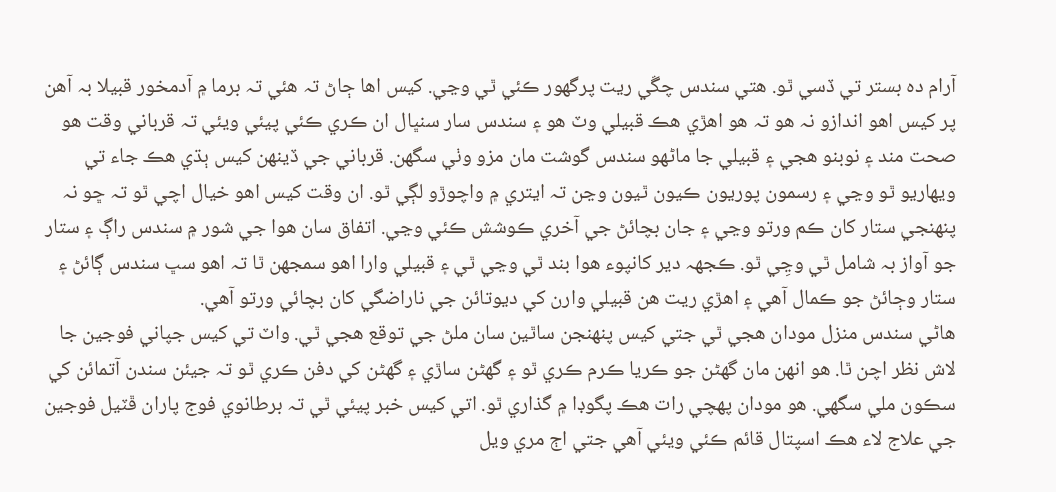آرام دہ بستر تي ڏسي ٿو. هتي سندس چڱي ريت پرگهور ڪئي ٿي وڃي. کيس اها ڄاڻ تہ هئي تہ برما ۾ آدمخور قبيلا بہ آهن پر کيس اهو اندازو نہ هو تہ هو اهڙي هڪ قبيلي وٽ هو ۽ سندس سار سنڀال ان ڪري ڪئي پيئي ويئي تہ قرباني وقت هو صحت مند ۽ نوبنو هجي ۽ قبيلي جا ماڻھو سندس گوشت مان مزو وٺي سگهن. قرباني جي ڏينھن کيس ٻڌي هڪ جاء تي ويھاريو ٿو وڃي ۽ رسمون پوريون ڪيون ٿيون وڃن تہ ايتري ۾ واچوڙو لڳي ٿو. ان وقت کيس اهو خيال اچي ٿو تہ ڇو نہ پنھنجي ستار کان ڪم ورتو وڃي ۽ جان بچائڻ جي آخري ڪوشش ڪئي وڃي. اتفاق سان هوا جي شور ۾ سندس راڳ ۽ ستار جو آواز بہ شامل ٿي وڃِي ٿو. ڪجهہ دير کانپوء هوا بند ٿي وڃي ٿي ۽ قبيلي وارا اهو سمجهن ٿا تہ اهو سڀ سندس ڳائڻ ۽ ستار وڄائڻ جو ڪمال آهي ۽ اهڙي ريت هن قبيلي وارن کي ديوتائن جي ناراضگي کان بچائي ورتو آهي.
هاڻي سندس منزل مودان هجي ٿي جتي کيس پنھنجن ساٿين سان ملڻ جي توقع هجي ٿي. واٽ تي کيس جپاني فوجين جا لاش نظر اچن ٿا. هو انھن مان گهڻن جو ڪريا ڪرم ڪري ٿو ۽ گهڻن ساڙي ۽ گهڻن کي دفن ڪري ٿو تہ جيئن سندن آتمائن کي سڪون ملي سگهي. هو مودان پھچي رات هڪ پگوڊا ۾ گذاري ٿو. اتي کيس خبر پيئي ٿي تہ برطانوي فوج پاران ڦٽيل فوجين جي علاج لاء هڪ اسپتال قائم ڪئي ويئي آهي جتي اڄ مري ويل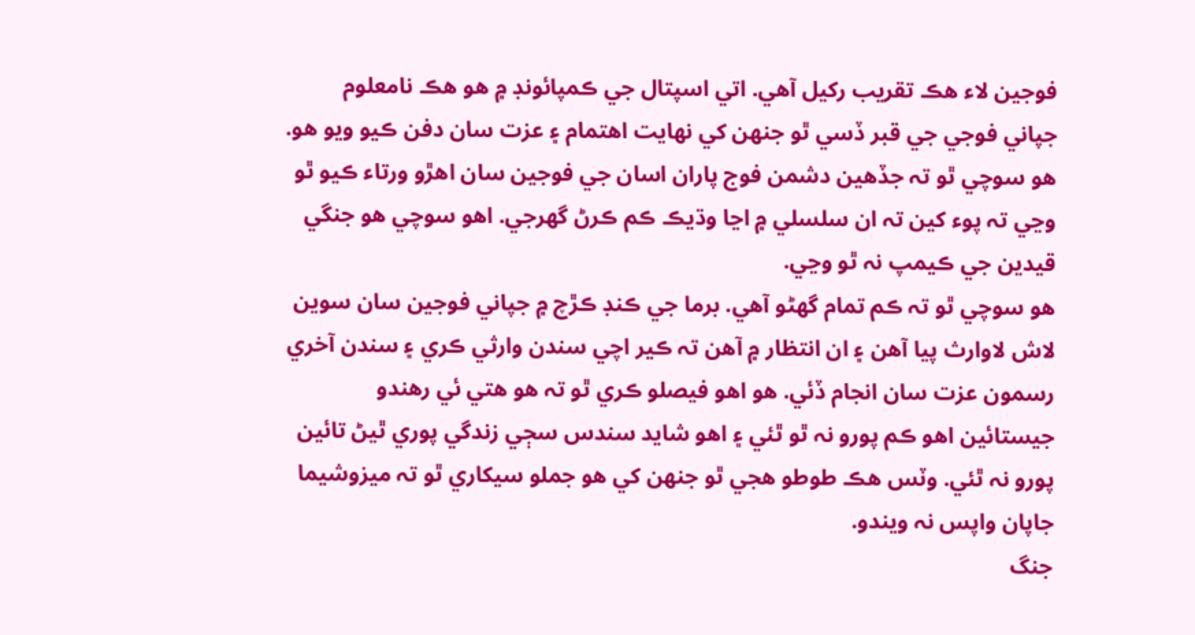فوجين لاء هڪ تقريب رکيل آهي. اتي اسپتال جي ڪمپائونڊ ۾ هو هڪ نامعلوم جپاني فوجي جي قبر ڏسي ٿو جنھن کي نھايت اهتمام ۽ عزت سان دفن ڪيو ويو هو. هو سوچي ٿو تہ جڏهين دشمن فوج پاران اسان جي فوجين سان اهڙو ورتاء ڪيو ٿو وڃي تہ پوء کين تہ ان سلسلي ۾ اڃا وڌيڪ ڪم ڪرڻ گهرجي. اهو سوچي هو جنگي قيدين جي ڪيمپ نہ ٿو وڃي.
هو سوچي ٿو تہ ڪم تمام گهڻو آهي. برما جي ڪنڊ ڪڙچ ۾ جپاني فوجين سان سوين لاش لاوارث پيا آهن ۽ ان انتظار ۾ آهن تہ ڪير اچي سندن وارثي ڪري ۽ سندن آخري رسمون عزت سان انجام ڏئي. هو اهو فيصلو ڪري ٿو تہ هو هتي ئي رهندو جيستائين اهو ڪم پورو نہ ٿو ٿئي ۽ اهو شايد سندس سڄي زندگي پوري ٿيڻ تائين پورو نہ ٿئي. وٽس هڪ طوطو هجي ٿو جنھن کي هو جملو سيکاري ٿو تہ ميزوشيما جاپان واپس نہ ويندو.
جنگ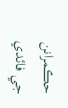حڪمرانن جي فائدي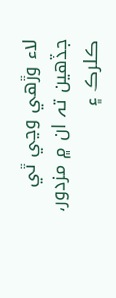لاء وڙهي وڃي ٿي جڏهين تہ ان ۾ مزدور، ڪلرڪ ۽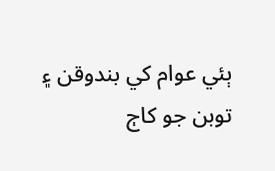ٻئي عوام کي بندوقن ۽ توبن جو کاڄ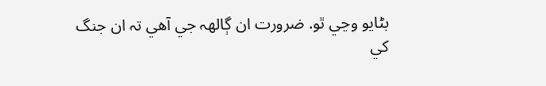بڻايو وڃي ٿو. ضرورت ان ڳالھہ جي آهي تہ ان جنگ کي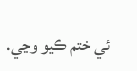ئي ختم ڪيو وڃي.